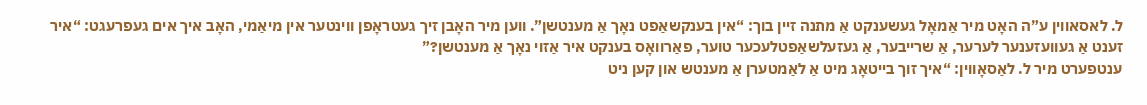ל. לאסאווין ע”ה האָט מיר אַמאָל געשענקט אַ מתנה זיין בוך: “אין בענקשאַפט נאָך אַ מענטשן”. ווען מיר האָבן זיך געטראָפן ווינטער אין מיאַמי, האָב איך אים געפרעגט: “איר זענט אַ געוועזענער לערער, אַ שרייבער, אַ געזעלשאַפטלעכער טוער, פאַרוואָס בענקט איר אַזוי נאָך אַ מענטשן?”
ענטפערט מיר ל. לאַסאָווין: “איך זוך בייטאָג מיט אַ לאַמטערן אַ מענטש און קען ניט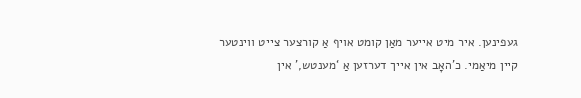געפינען. איר מיט אייער מאַן קומט אויף אַ קורצער צייט ווינטער קיין מיאַמי. כ’האָב אין אייך דערזען אַ ‘מענטש,’ אין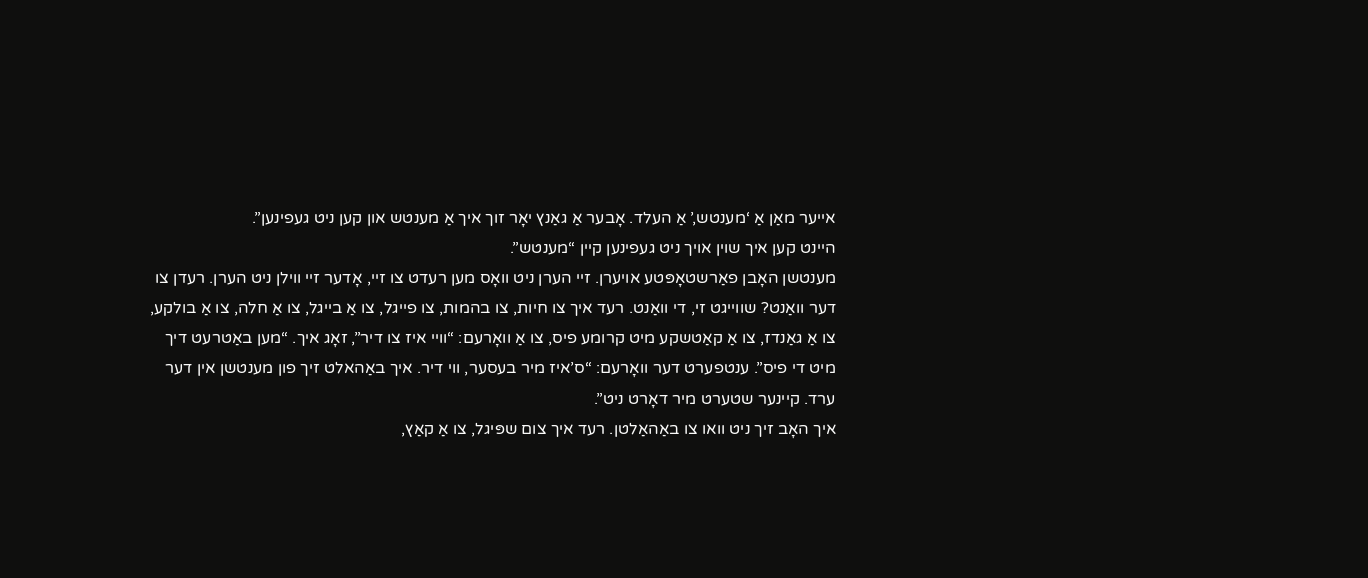אייער מאַן אַ ‘מענטש,’ אַ העלד. אָבער אַ גאַנץ יאָר זוך איך אַ מענטש און קען ניט געפינען”.
היינט קען איך שוין אויך ניט געפינען קיין “מענטש”.
מענטשן האָבן פאַרשטאָפּטע אויערן. זיי הערן ניט וואָס מען רעדט צו זיי, אָדער זיי ווילן ניט הערן. רעדן צו דער וואַנט? שווייגט זי, די וואַנט. רעד איך צו חיות, צו בהמות, צו פייגל, צו אַ בייגל, צו אַ חלה, צו אַ בולקע, צו אַ גאַנדז, צו אַ קאַטשקע מיט קרומע פיס, צו אַ וואָרעם: “וויי איז צו דיר”, זאָג איך. “מען באַטרעט דיך מיט די פיס”. ענטפערט דער וואָרעם: “ס’איז מיר בעסער, ווי דיר. איך באַהאלט זיך פון מענטשן אין דער ערד. קיינער שטערט מיר דאָרט ניט”.
איך האָב זיך ניט וואו צו באַהאַלטן. רעד איך צום שפּיגל, צו אַ קאַץ,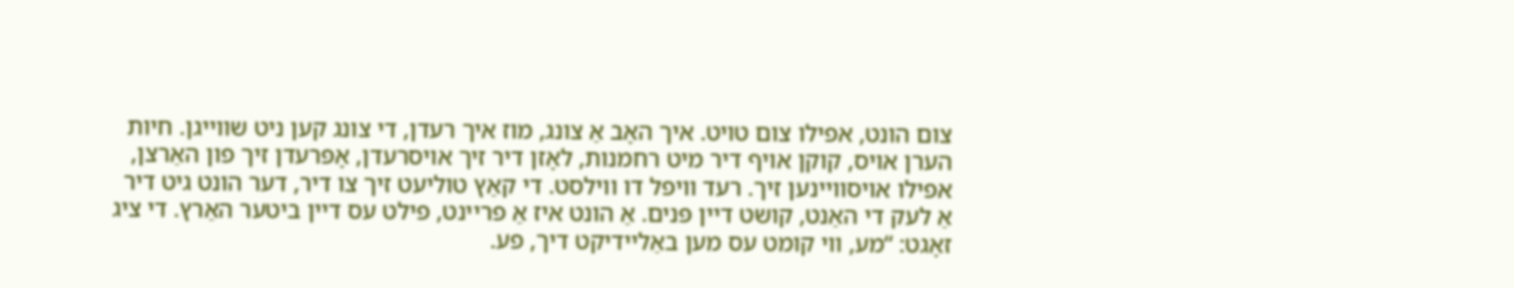צום הונט, אפילו צום טויט. איך האָב אַ צונג, מוז איך רעדן, די צונג קען ניט שווייגן. חיות הערן אויס, קוקן אויף דיר מיט רחמנות, לאָזן דיר זיך אויסרעדן, אָפּרעדן זיך פון האַרצן, אפילו אויסוויינען זיך. רעד וויפל דו ווילסט. די קאַץ טוליעט זיך צו דיר, דער הונט גיט דיר אַ לעק די האַנט, קושט דיין פּנים. אַ הונט איז אַ פריינט, פילט עס דיין ביטער האַרץ. די ציג זאָגט: “מע, ווי קומט עס מען באַליידיקט דיך, פע.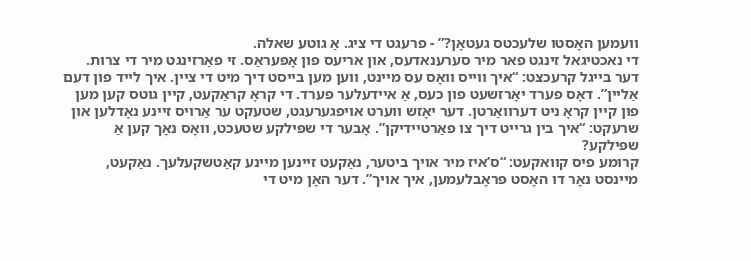וועמען האָסטו שלעכטס געטאָן?” - פרעגט די ציג. אַ גוטע שאלה.
די נאכטיגאל זינגט פאר מיר סערענאדעס, און אריעס פון אָפּעראַס. זי פאַרזינגט מיר די צרות. דער בייגל קרעכצט: “איך ווייס וואָס עס מיינט, ווען מען בייסט דיך מיט די ציין. איך לייד פון דעם אַליין”. דאָס פערד יאָרזשעט פון כעס, אַ איידעלער פערד. די קראָ קראַקעט, קיין גוטס קען מען פון קיין קראָ ניט דערוואַרטן. דער יאָזש ווערט אויפגערעגט, שטעקט ער אַרויס זיינע נאָדלען און שרעקט: “איך בין גרייט דיך צו פאַרטיידיקן”. אָבער די שפּילקע שטעכט, וואָס נאָך קען אַ שפּילקע?
קרומע פיס קוואקעט: “ס’איז מיר אויך ביטער, נאַקעט זיינען מיינע קאַטשקעלעך. נאַקעט, מיינסט נאָר דו האָסט פּראָבלעמען, איך אויך”. דער האָן מיט די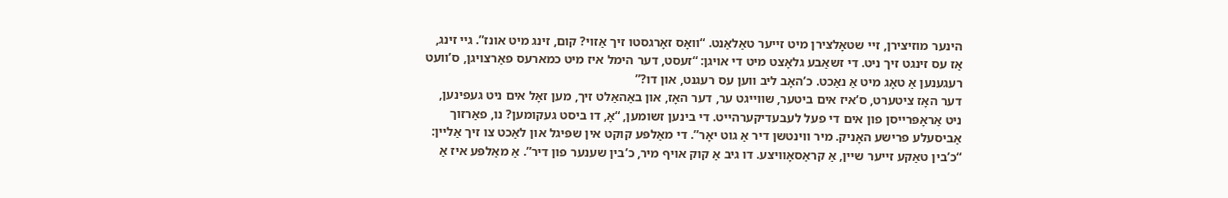הינער מוזיצירן, זיי שטאָלצירן מיט זייער טאַלאַנט. “וואָס זאָרגסטו זיך אַזוי? קום, זינג מיט אונז”. גיי זינג, אַז עס זינגט זיך ניט. די זשאַבע גלאָצט מיט די אויגן: “זעסט, דער הימל איז מיט כמארעס פאַרצויגן, ס’וועט רעגענען אַ טאָג מיט אַ נאַכט. כ’האָב ליב ווען עס רעגנט, און דו?”
דער האָז ציטערט, ס’איז אים ביטער, שווייגט ער, דער האָז, און באַהאַלט זיך, מען זאָל אים ניט געפינען, ניט אַראָפּרייסן פון אים די פעל לעבעדיקערהייט. די בינען זשומען, “אָ, דו ביסט געקומען? נו, פאַרזוך אַביסעלע פרישע האָניק. מיר ווינטשן דיר אַ גוט יאָר”. די מאַלפּע קוקט אין שפּיגל און לאַכט צו זיך אַליין: “כ’בין טאַקע זייער שיין, אַ קראַסאָוויצע. דו גיב אַ קוק אויף מיר, כ’בין שענער פון דיר”. אַ מאַלפּע איז אַ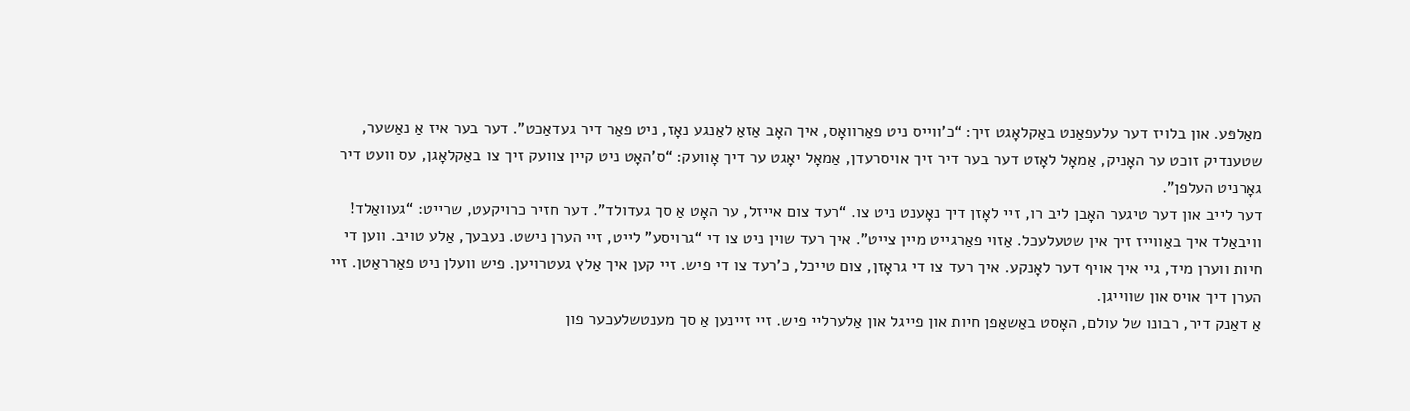מאַלפּע. און בלויז דער עלעפאַנט באַקלאָגט זיך: “כ’ווייס ניט פאַרוואָס, איך האָב אַזאַ לאַנגע נאָז, ניט פאַר דיר געדאַכט”. דער בער איז אַ נאַשער, שטענדיק זוכט ער האָניק, אַמאָל לאָזט דער בער דיר זיך אויסרעדן, אַמאָל יאָגט ער דיך אָוועק: “ס’האָט ניט קיין צוועק זיך צו באַקלאָגן, עס וועט דיר גאָרניט העלפן”.
דער לייב און דער טיגער האָבן ליב רו, זיי לאָזן דיך נאָענט ניט צו. “רעד צום אייזל, ער האָט אַ סך געדולד”. דער חזיר כרויקעט, שרייט: “געוואַלד! וויבאַלד איך באַווייז זיך אין שטעלעכל. אַזוי פאַרגייט מיין צייט”. איך רעד שוין ניט צו די “גרויסע” לייט, זיי הערן נישט. נעבעך, אַלע טויב. ווען די חיות ווערן מיד, גיי איך אויף דער לאָנקע. איך רעד צו די גראָזן, צום טייכל, כ’רעד צו די פיש. זיי קען איך אַלץ געטרויען. פיש וועלן ניט פאַרראַטן. זיי הערן דיך אויס און שווייגן.
אַ דאַנק דיר, רבונו של עולם, האָסט באַשאַפן חיות און פייגל און אַלערליי פיש. זיי זיינען אַ סך מענטשלעכער פון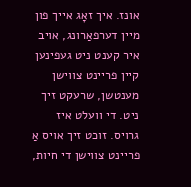אונז. איך זאָג אייך פון מיין דערפאַרונג, אויב איר קענט ניט געפינען קיין פריינט צווישן מענטשן, שרעקט זיך ניט. די וועלט איז גרויס. זוכט זיך אויס אַ פריינט צווישן די חיות,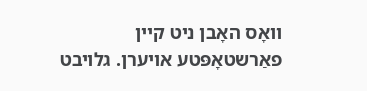וואָס האָבן ניט קיין פאַרשטאָפּטע אויערן. גלויבט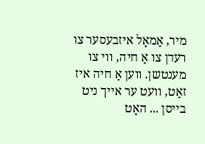מיר, אַמאָל איזבעסער צו רעדן צו אַ חיה, ווי צו מענטשן. ווען אַ חיה איז זאַט, וועט ער אייך ניט בייסן ... האָט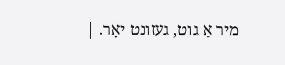מיר אַ גוט, געזונט יאָר. |